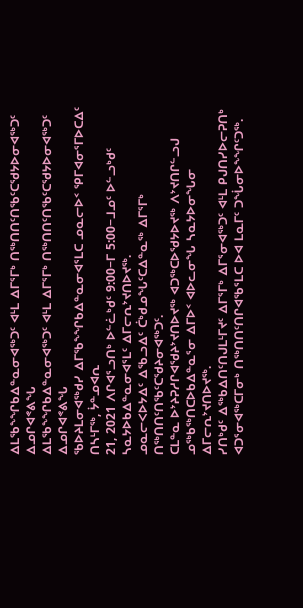ᐃᒪᖃᖕᖏᑲᐃᓐᓇᓂᐊᖅᑐᑦ ᐊᒻᒪ ᐃᒥᕐᒥᒃ ᑎᖅᑎᑎᑦᑎᖃᑦᑕᖁᔭᐅᓂᐊᖅᑐᑦ ᐃᓄᒋᐊᕝᕕᖓ
ᐃᒪᖃᖕᖏᑲᐃᓐᓇᓂᐊᖅᑐᑦ ᐊᒻᒪ ᐃᒥᕐᒥᒃ ᑎᖅᑎᑎᑦᑎᖃᑦᑕᖁᔭᐅᓂᐊᖅᑐᑦ ᐃᓄᒋᐊᕝᕕᖓ
ᖃᐅᔨᒪᓂᐊᖅᑯᓯ ᐃᒥᖃᖕᖏᑲᐃᓐᓇᓂᐊᕐᒪᑕ ᓄᓇᓕᐅᑉ ᕿᒥᐊᓂᕐᒥᐅᑕᐃᑦ ᑎᓴᒻᒥᖅ, ᔮᓐᓄᐊᕆ
21, 2021 ᐱᒋᐊᕐᓗᑎᒃ ᐅᓪᓛᒃᑯᑦ 9:00−ᒥ 5:00−ᒧᓄᑦ ᐅᓪᓗᒃᑯᑦ ᓴᓇᔭᐅᑲᐃᓐᓇᓂᐊᕐᒪᑦ ᐃᒥᓕᕆᔾᔪᑎᐅᔪᖅ.
ᓄᓇᓕᐸᐅᔭᐃᑦ ᐃᖃᓗᐃᑦ ᑖᒃᑯᓄᖓᑦᑕᐃᓐᓇᖅ ᐃᒥᕐᒥᒃ ᑎᖅᑎᑎᑦᑎᖃᑦᑕᖁᔨᓂᐊᖅᑐᑦ.
ᑕᒪᓐᓇ ᐅᔾᔨᕈᓱᒋᐊᖁᔨᔾᔪᑎᐅᔪᖅ ᐊᑐᖅᑕᐅᖁᔭᐅᔪᖅ ᐱᔾᔪᑎᒋᓪᓗᒍ ᓄᖅᑲᖅᑎᑕᐅᑲᐃᓐᓇᕐᓂ ᐃᒥᐅᑉ ᐊᐅᓚᓂᖓ ᓴᓇᔭᐅᓂᖓᓂ ᐃᒥᓕᕆᔾᔪᑎᐅᔪᖅ.
ᓯᑎᒃᑯᑦ ᐃᖅᑲᐃᑎᑦᑎᒍᒪᒻᒥᔪᑦ ᐃᒥᕐᒥᒃ ᐃᒥᕐᓂᐊᖅᑐᑦ ᐊᒻᒪ ᑭᒍᑎᓯᐅᓕᕈᑎᒃ ᐊᑐᕐᓂᐊᖅᑕᒥᓂᒃ ᑎᖅᑎᑎᑦᑎᒋᐊᖃᕐᒪᑕ ᐅᐊ ᒪᓇᒥᑦ ᑐᖔᓂᐅᖕᖏᑦᑐᖅ.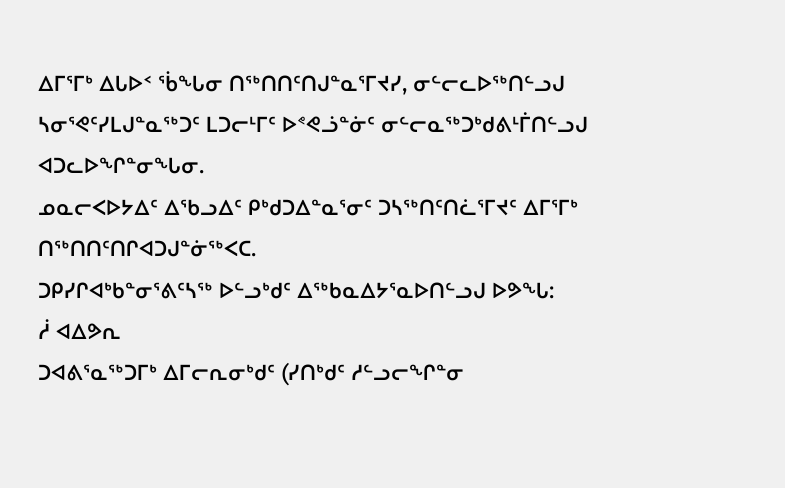ᐃᒥᕐᒥᒃ ᐃᒐᐅᑉ ᖄᖓᓂ ᑎᖅᑎᑎᑦᑎᒍᓐᓇᕐᒥᔪᓯ, ᓂᓪᓕᓚᐅᖅᑎᓪᓗᒍ ᓴᓂᕐᕙᑦᓯᒪᒍᓐᓇᖅᑐᑦ ᒪᑐᓕᒻᒥᑦ ᐅᕝᕙᓘᓐᓃᑦ ᓂᓪᓕᓇᖅᑐᒃᑯᕕᒻᒦᑎᓪᓗᒍ ᐊᑐᓚᐅᖏᓐᓂᖓᓂ.
ᓄᓇᓕᐸᐅᔭᐃᑦ ᐃᖃᓗᐃᑦ ᑭᒃᑯᑐᐃᓐᓇᕐᓂᑦ ᑐᓴᖅᑎᑦᑎᓛᕐᒥᔪᑦ ᐃᒥᕐᒥᒃ ᑎᖅᑎᑎᑦᑎᒋᐊᑐᒍᓐᓃᖅᐸᑕ.
ᑐᑭᓯᒋᐊᒃᑲᓐᓂᕐᕕᑦᓴᖅ ᐅᓪᓗᒃᑯᑦ ᐃᖅᑲᓇᐃᔭᕐᓇᐅᑎᓪᓗᒍ ᐅᕗᖓ:
ᓲ ᐊᐃᕗᕆ
ᑐᐊᕕᕐᓇᖅᑐᒥᒃ ᐃᒥᓕᕆᓂᒃᑯᑦ (ᓯᑎᒃᑯᑦ ᓱᓪᓗᓕᖏᓐᓂ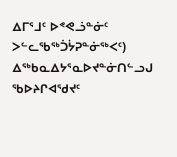ᐃᒥᕐᒧᑦ ᐅᕝᕙᓘᓐᓃᑦ ᐳᓪᓚᖃᖅᑑᔮᕈᓐᓃᖅᐸᑦ) ᐃᖅᑲᓇᐃᔭᕐᓇᐅᔪᓐᓃᑎᓪᓗᒍ ᖃᐅᔨᒋᐊᖁᔪᑦ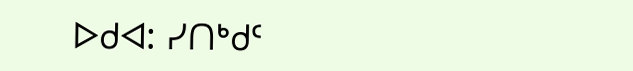ᐅᑯᐊ: ᓯᑎᒃᑯᑦ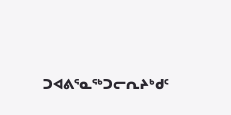ᑐᐊᕕᕐᓇᖅᑐᓕᕆᔨᒃᑯᑦ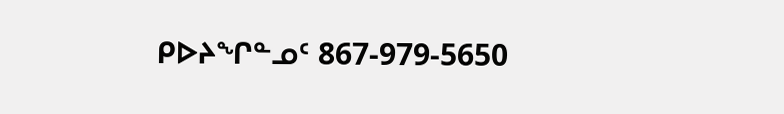ᑭᐅᔨᖏᓐᓄᑦ 867-979-5650